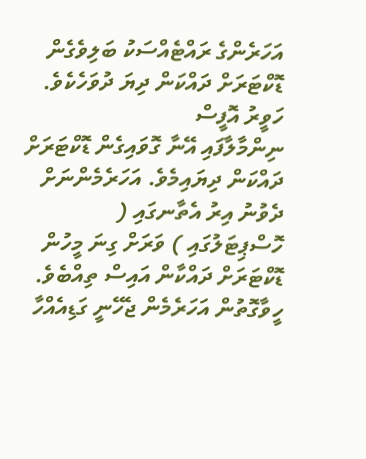އަހަރެންގެ ރައްޓެއްސަކު ބަލިވެގެން ޑޮކްޓަރަށް ދައްކަން ދިޔަ ދުވަހެކެވެ. ހަވީރު އޮފީސް
ނިންމާލާފައި އޭނާ ގޮވައިގެން ޑޮކްޓަރަށް ދައްކަން ދިޔައިމެވެ. އަހަރެމެންނަށް ދެވުނު އިރު އެތާނގައި ( ހޮސްޕިޓަލުގައި ) ވަރަށް ގިނަ މީހުން ޑޮކްޓަރަށް ދައްކާން އައިސް ތިއްބެވެ. ހީވާގޮތުން އަހަރެމެން ޖެހޭނީ ގަޑިއެއްހާ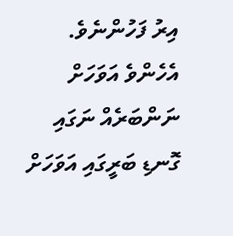އިރު ފަހުންނެވެ. އެހެންވެ އަވަހަށް ނަންބަރެއް ނަގައި ގޮނޑި ބަރީގައި އަވަހަށް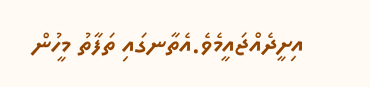އިށީދެއްޖައީމެވެ.އެތާނގައި ތަފާތު މީހުން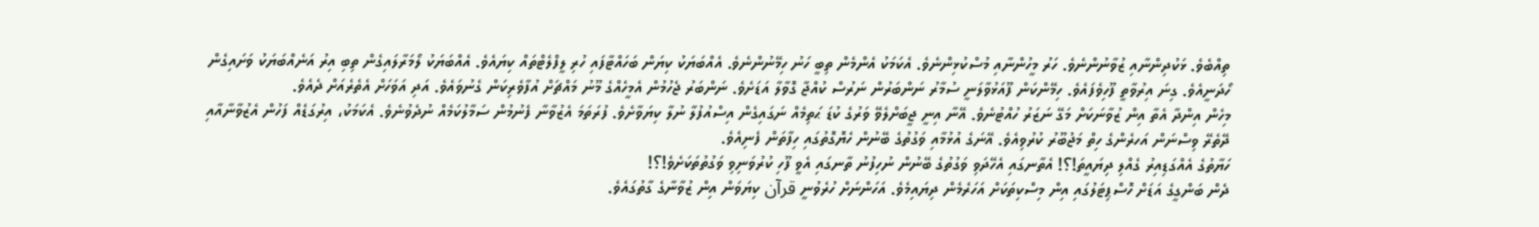ތިއްބެވެ. ޅަކުދިންނާއި ޒުވާނުންނެވެ. ހަރު މީހުންނާއި މުސްކުޅިންނެވެ. އެކަމަކު އެންމެން ތިބީ ހަނު ހިމޭނުންނެވެ. އެއްބަޔަކު ކިޔަން ބަހައްޓާފައި ހުރި ލީފްލެޓްތައް ކިޔައެވެ. އެއްބަޔަކު ލޯމަރާލައިގެން ތިބި އިރު އަނެއްބަޔަކު ވަށައިގެން ހޯދަނީއެވެ. ގިނަ އިރުވާތީ ފޫހިވެފައެވެ. ހިމޭންކަން ފޫއަޅުވާލަނީ ސުމާރު ނަންބަރުން ނަރުސް ކުއްޖާ ގޮވާލާ އަޑަށެވެ. ނަންބަރު ޖެހުމުން އެމީހެއްގެ މޫނު މައްޗަށް އުފާވެރިކަން ގެނުވައެވެ. އަދި އަވަހަށް އެތެރެއަށް ދެއެވެ.
މިހެން އިންދާ އެތާ އިން ޒުވާނަކަށް މަގޭ ނަޒަރު ހުއްޓުނެވެ. އޭނާ އިނީ ޖީބަށްލެވޭ ވަރުގެ ކުޑަ ޙަތިމެއް ނަގައިގެން އިސްއުފުލާ ނުލާ ކިޔަވާށެވެ. ފުރަތަމަ އެޒުވާނާ ފެނުމުން ސަމާލުކަމެއް ނުދެވުނެވެ. އެކަމަކު، އިރުގަޑެއް ފަހުން އެޒުވާނާއާއި ދޭތެރޭ ވިސްނަން އަހރެންގެ ހިތް މަޖުބޫރު ކުރުވިއެވެ. އޭނަގެ އުޅުމާއި ވަގުތުގެ ބޭނުން ހެޔޮގޮތުގައި ހިފާތަން ފެނިއެވެ.
ހަޔާތުގެ އެއްގަޑިއިރު ގެއްލި ދިޔައީތަ!؟! އެތާނގައި އެހޭދަވި ވަގުތުގެ ބޭނުން ނުހިފުނު ތާނގައި އެވީ ފޫހި ކުރުވަނިވި ވަގުތުތަކަށެވެ!؟!
ދެން ބަންގީގެ އަޑަށް ހޮސްޕިޓަލުގައި އިން މިސްކިތަކަށް އަހަރެމެން ދިޔައިމެވެ. އަހަންނަށް ހުރެވުނީ قرآن ކިޔަވަން އިން ޒުވާނާގެ ގާތުގައެވެ.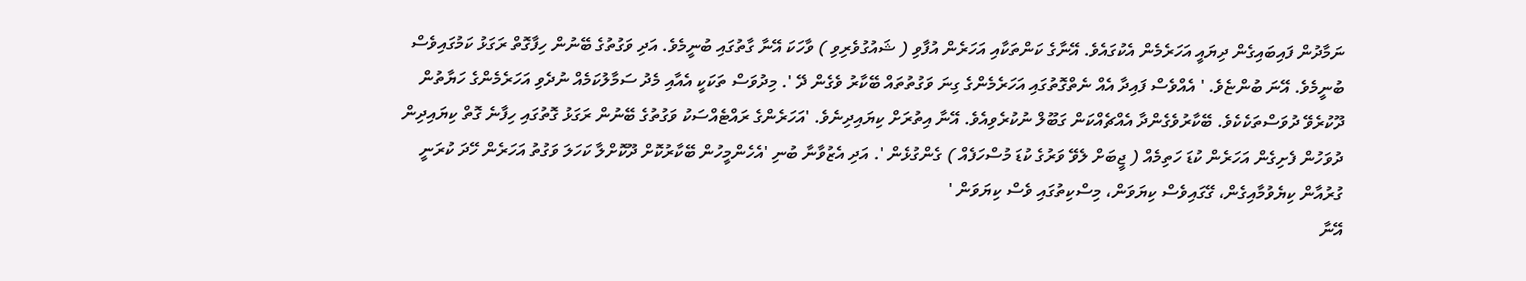ނަމާދުން ފައިބައިގެން ދިޔައީ އަހަރެމެން އެކުގައެވެ. އޭނާގެ ކަންތަކާއި އަހަރެން އުފާވި ( ޝައުގުވެރިވި ) ވާހަކަ އޭނާ ގާތުގައި ބުނީމެވެ. އަދި ވަގުތުގެ ބޭނުން ހިފާގޮތް ރަގަޅު ކަމުގައިވެސް ބުނީމެވެ. އޭނަ ބުންޏެވެ. ' އެއްވެސް ފައިދާ އެއް ނެތްގޮތުގައި އަހަރެމެންގެ ގިނަ ވަގުތުތައް ބޭކާރު ވެގެން ދޭ '. މިދުވަސް ތަކަކީ އެއާއި މެދު ސަމާލުކަމެއް ނުދެވި އަހަރެމެންގެ ހަޔާތުން ދޫކުރެވޭ ދުވަސްތަކެކެވެ. ބޭކާރުވެގެންދާ އެއްޗެއްކަން ގަބޫލް ނުކުރެވިއެވެ. އޭނާ އިތުރަށް ކިޔައިދިނެވެ. 'އަހަރެންގެ ރައްޓެއްސަކު ވަގުތުގެ ބޭނުން ރަގަޅު ގޮތުގައި ހިފާނެ ގޮތް ކިޔައިދިން ދުވަހުން ފެށިގެން އަހަރެން ކުޑަ ހަތިމެއް ( ޖީބަށް ލެވޭ ވަރުގެ ކުޑަ މުސްހަފެއް ) ގެންގުޅެން '. އަދި އެޒުވާނާ ބުނި 'އެހެންމީހުން ބޭކާރުކޮށް ދޫކޮށްލާ ކަހަލަ ވަގުތު އަހަރެން ހޭދަ ކުރަނީ ގުރުއާން ކިޔެވުމާއިގެން، ގޭގައިވެސް ކިޔަވަން، މިސްކިތުގައި ވެސް ކިޔަވަން '
އޭނާ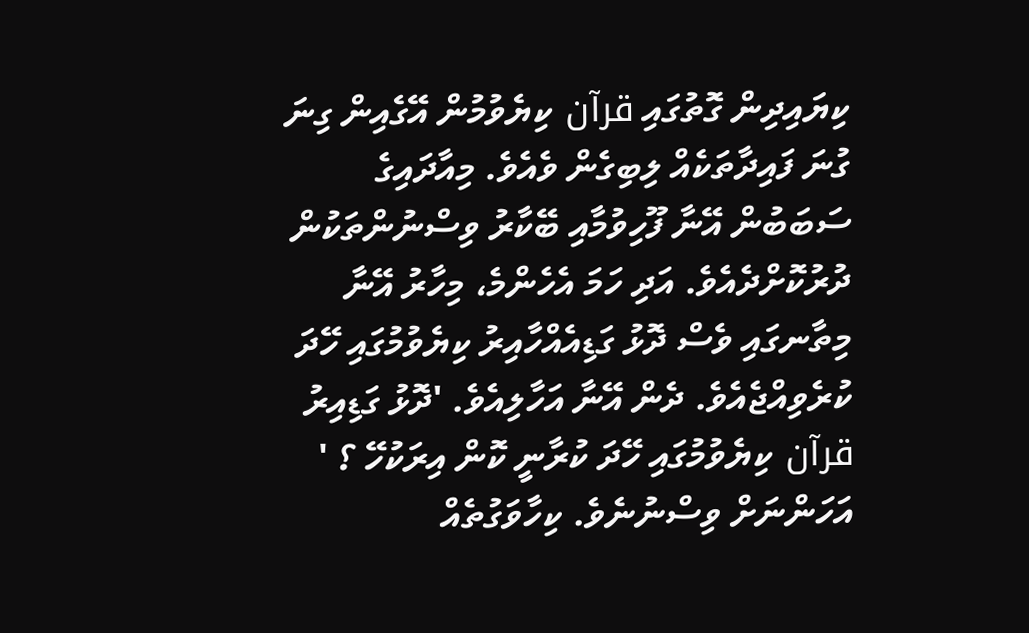ކިޔައިދިން ގޮތުގައި قرآن ކިޔެވުމުން އޭގެއިން ގިނަ ގުނަ ފައިދާތަކެއް ލިބިގެން ވެއެވެ. މިއާދައިގެ ސަބަބުން އޭނާ ފޫހިވުމާއި ބޭކާރު ވިސްނުންތަކުން ދުރުކޮށްދެއެވެ. އަދި ހަމަ އެހެންމެ، މިހާރު އޭނާ މިތާނގައި ވެސް ދޮޅު ގަޑިއެއްހާއިރު ކިޔެވުމުގައި ހޭދަ ކުރެވިއްޖެއެވެ. ދެން އޭނާ އަހާލިއެވެ. 'ދޮޅު ގަޑިއިރު قرآن ކިޔެވުމުގައި ހޭދަ ކުރާނީ ކޮން އިރަކުހޭ ؟ ' އަހަންނަށް ވިސްނުނެވެ. ކިހާވަގުތެއް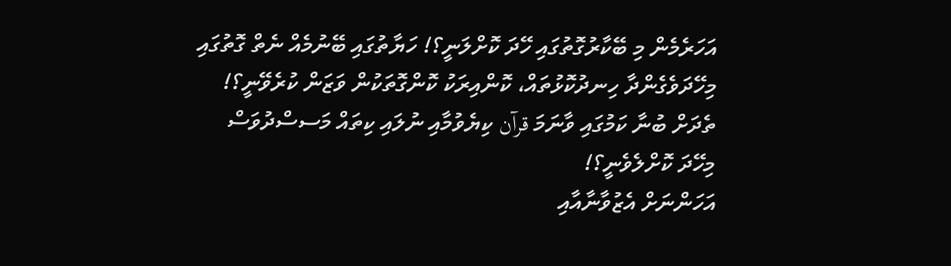އަހަރެމެން މި ބޭކާރުގޮތުގައި ހޭދަ ކޮށްލަނީ؟! ހަޔާތުގައި ބޭނުމެއް ނެތް ގޮތުގައި މިހޭދަވެގެންދާ ހިނދުކޮޅުތައް، ކޮންއިރަކު ކޮންގޮތަކުން ވަޒަން ކުރެވޭނީ؟! ތެދަށް ބުނާ ކަމުގައި ވާނަމަ قرآن ކިޔެވުމާއި ނުލައި ކިތައް މަސސްދުވަސް މިހޭދަ ކޮށްލެވެނީ؟!
އަހަންނަށް އެޒުވާނާއާއި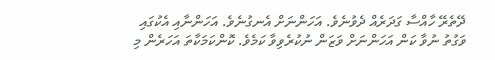ދޭތެރޭ ހާއްސާ ގަދަރެއް ދެވުނެވެ. އަހަންނަށް އެނގުނެވެ. އަހަންނާއި އެކުގައި ވަގުތު ނުވާ ކަން އަހަންނަށް ވަޒަން ނުކުރެވިވާ ކަމެވެ. ކޮންކަމަކާތަ އަހަރެން މި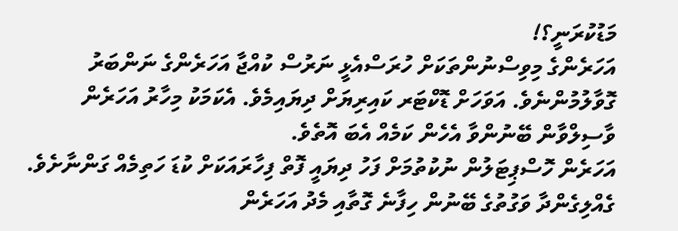މަޑުކުރަނީ؟!
އަހަރެންގެ މިވިސްނުންތަކަށް ހުރަސްއެޅީ ނަރުސް ކުއްޖާ އަހަރެންގެ ނަންބަރު ގޮވާލުމުންނެވެ. އަވަހަށް ޑޮކްޓަރ ކައިރިޔަށް ދިޔައިމެވެ. އެކަމަކު މިހާރު އަހަރެން ވާސިލްވާން ބޭނުންވާ އެހެން ކަމެއް އެބަ އޮތެވެ.
އަހަރެން ހޮސްޕިޓަލުން ނުކުތުމަށް ފަހު ދިޔައީ ފޮތް ފިހާރައަކަށް ކުޑަ ހަތިމެއް ގަންނާށެވެ. ގެއްލިގެންދާ ވަގުތުގެ ބޭނުން ހިފާނެ ގޮތާއި މެދު އަހަރެން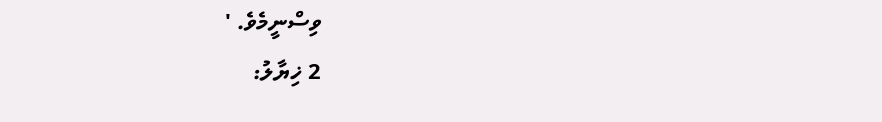ވިސްނީމެވެ. '
2 ޚިޔާލު: